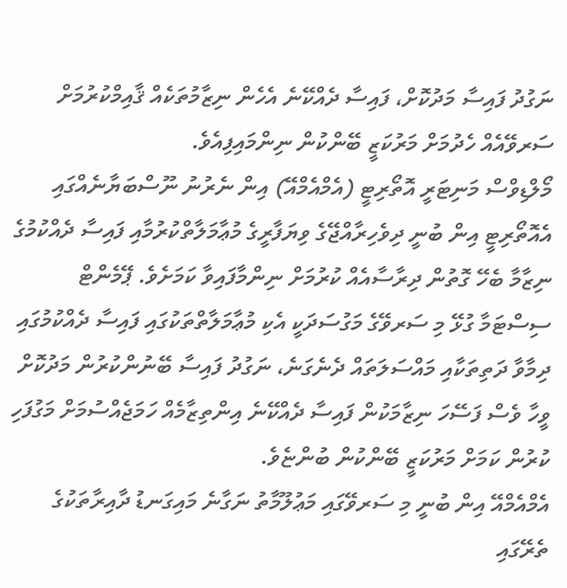ނަގުދު ފައިސާ މަދުކޮށް، ފައިސާ ދެއްކޭނެ އެހެން ނިޒާމުތަކެއް ޤާއިމްކުރުމަށް ސަރވޭއެއް ހެދުމަށް މަރުކަޒީ ބޭންކުން ނިންމައިފިއެވެ.
މޯލްޑިވްސް މަނިޓަރީ އޮތޯރިޓީ (އެމްއެމްއޭ) އިން ނެރުނު ނޫސްބަޔާނެއްގައި އެއޮތޯރިޓީ އިން ބުނީ ދިވެހިރާއްޖޭގެ ވިޔަފާރީގެ މުޢާމަލާތްކުރުމާއި ފައިސާ ދެއްކުމުގެ ނިޒާމާ ބެހޭ ގޮތުން ދިރާސާއެއް ކުރުމަށް ނިންމާފައިވާ ކަމަށެވެ. ޕޭމެންޓް ސިސްޓަމާ ގުޅޭ މި ސަރވޭގެ މަގުސަދަކީ އެކި މުޢާމަލާތްތަކުގައި ފައިސާ ދެއްކުމުގައި ދިމާވާ ދަތިތަކާއި މައްސަލަތައް ދެނެގަނެ، ނަގުދު ފައިސާ ބޭނުންކުރުން މަދުކޮށް ވީހާ ވެސް ފަސޭހަ ނިޒާމަކުން ފައިސާ ދެއްކޭނެ އިންތިޒާމެއް ހަމަޖެއްސުމަށް މަގުފަހި ކުރުން ކަމަށް މަރުކަޒީ ބޭންކުން ބުންޏެވެ.
އެމްއެމްއޭ އިން ބުނީ މި ސަރވޭގައި މަޢުލޫމާތު ނަގާނެ މައިގަނޑު ދާއިރާތަކުގެ ތެރޭގައި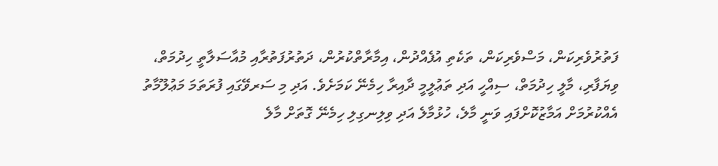ފަތުރުވެރިކަން، މަސްވެރިކަން، ތަކެތި އުފެއްދުން، އިމާރާތްކުރުން، ދަތުރުފަތުރާއި މުއާސަލާތީ ހިދުމަތް، ވިޔަފާރި، މާލީ ހިދުމަތް، ސިއްހީ އަދި ތަޢުލީމީ ދާއިރާ ހިމެނޭ ކަމަށެވެ. އަދި މި ސަރވޭގައި ފުރަތަމަ މަޢުލޫމާތު އެއްކުރުމަށް އަމާޒުކޮށްފައި ވަނީ މާލެ، ހުޅުމާލެ އަދި ވިލިނގިލި ހިމެނޭ ގޮތަށް މާލެ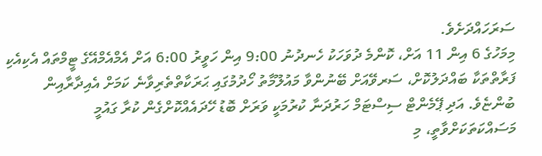ސަރަހައްދަށެވެ.
މިމަހުގެ 6 އިން 11 އަށް، ކޮންމެ ދުވަހަކު ހެނދުނު 9:00 އިން ހަވީރު 6:00 އަށް އެމްއެމްއޭގެ ޓީމްތައް އެކިއެކި ފަރާތްތަކާ ބައްދަލުކޮށް، ސަރވޭއަށް ބޭނުންވާ މައުލޫމާތު ހޯދުމުގައި ޙަރަކާތްތެރިވާނެ ކަމަށް އެއިދާރާއިން ބުންޏެވެ. އަދި ޕޭމެންޓް ސިސްޓަމް ހަރުދަނާ ކުރުމަކީ ވަރަށް ބޮޑު ހޭދައެއްކޮށްގެން ކުރާ ގައުމީ މަސައްކަތަކަށްވާތީ، މި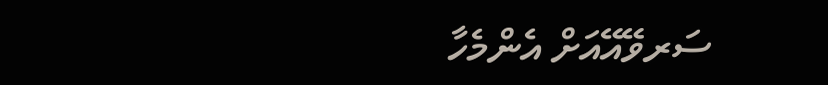ސަރވޭއޭއަށް އެންމެހާ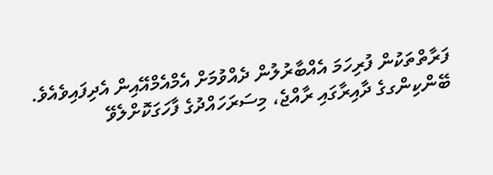ފަރާތްތަކުން ފުރިހަމަ އެއްބާރުލުން ދެއްވުމަށް އެމްއެމްއޭއިން އެދިފައިވެއެވެ.
ބޭންކިންގގެ ދާއިރާގައި ރާއްޖެ، މިސަރަހައްދުގެ ފާހަގަކޮށްލެވޭ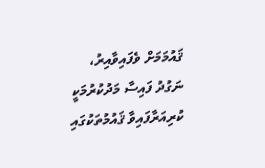ޤައުމަމަށް ވެފައިވާއިރު، ނަގުދު ފައިސާ މަދުކުރުމަކީ ކުރިއަރާފައިވާ ޤައުމުތަކުގައި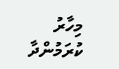މިހާރު ކުރަމުންދާ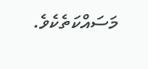މަސައްކަތެކެވެ.